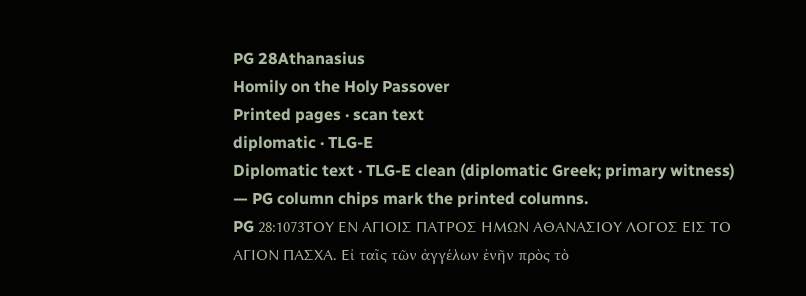PG 28Athanasius
Homily on the Holy Passover
Printed pages · scan text
diplomatic · TLG-E
Diplomatic text · TLG-E clean (diplomatic Greek; primary witness) — PG column chips mark the printed columns.
PG 28:1073ΤΟΥ ΕΝ ΑΓΙΟΙΣ ΠΑΤΡΟΣ ΗΜΩΝ ΑΘΑΝΑΣΙΟΥ ΛΟΓΟΣ ΕΙΣ ΤΟ ΑΓΙΟΝ ΠΑΣΧΑ. Εἰ ταῖς τῶν ἀγγέλων ἐνῆν πρὸς τὸ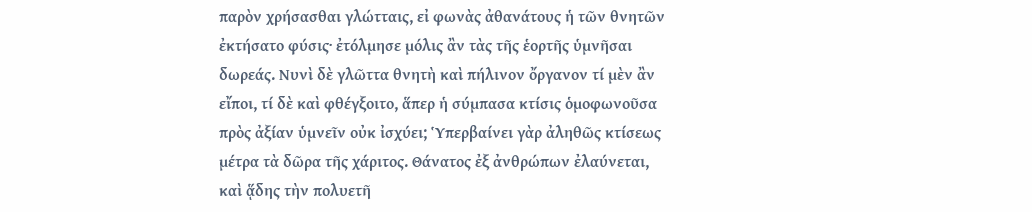παρὸν χρήσασθαι γλώτταις, εἰ φωνὰς ἀθανάτους ἡ τῶν θνητῶν ἐκτήσατο φύσις· ἐτόλμησε μόλις ἂν τὰς τῆς ἑορτῆς ὑμνῆσαι δωρεάς. Νυνὶ δὲ γλῶττα θνητὴ καὶ πήλινον ὄργανον τί μὲν ἂν εἴποι, τί δὲ καὶ φθέγξοιτο, ἅπερ ἡ σύμπασα κτίσις ὁμοφωνοῦσα πρὸς ἀξίαν ὑμνεῖν οὐκ ἰσχύει; Ὑπερβαίνει γὰρ ἀληθῶς κτίσεως μέτρα τὰ δῶρα τῆς χάριτος. Θάνατος ἐξ ἀνθρώπων ἐλαύνεται, καὶ ᾅδης τὴν πολυετῆ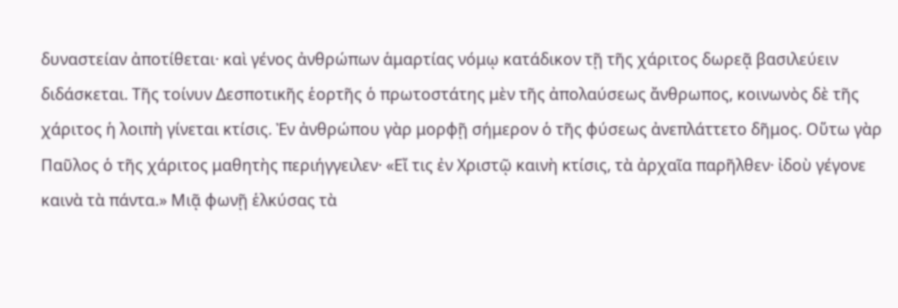δυναστείαν ἀποτίθεται· καὶ γένος ἀνθρώπων ἁμαρτίας νόμῳ κατάδικον τῇ τῆς χάριτος δωρεᾷ βασιλεύειν διδάσκεται. Τῆς τοίνυν Δεσποτικῆς ἑορτῆς ὁ πρωτοστάτης μὲν τῆς ἀπολαύσεως ἄνθρωπος, κοινωνὸς δὲ τῆς χάριτος ἡ λοιπὴ γίνεται κτίσις. Ἐν ἀνθρώπου γὰρ μορφῇ σήμερον ὁ τῆς φύσεως ἀνεπλάττετο δῆμος. Οὕτω γὰρ Παῦλος ὁ τῆς χάριτος μαθητὴς περιήγγειλεν· «Εἴ τις ἐν Χριστῷ καινὴ κτίσις, τὰ ἀρχαῖα παρῆλθεν· ἰδοὺ γέγονε καινὰ τὰ πάντα.» Μιᾷ φωνῇ ἑλκύσας τὰ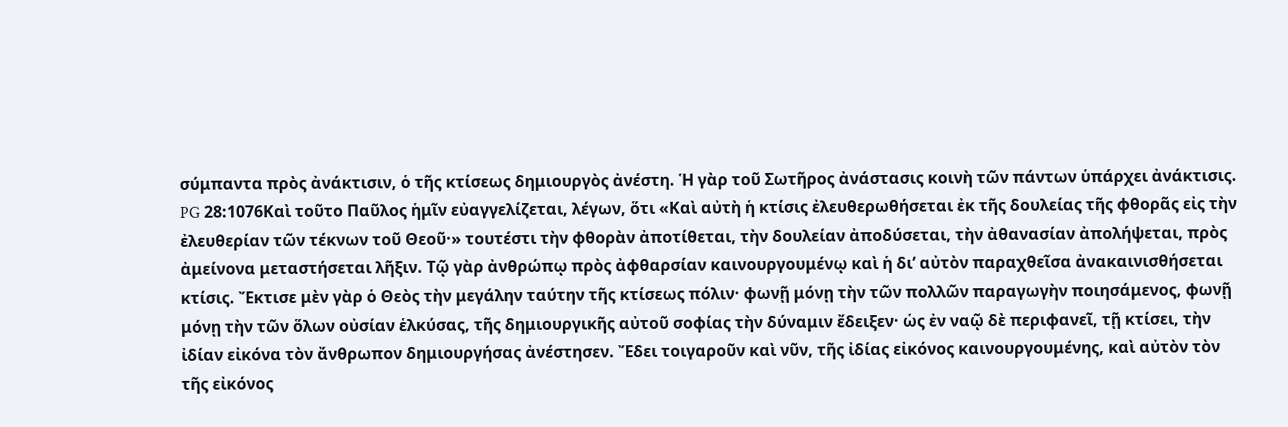σύμπαντα πρὸς ἀνάκτισιν, ὁ τῆς κτίσεως δημιουργὸς ἀνέστη. Ἡ γὰρ τοῦ Σωτῆρος ἀνάστασις κοινὴ τῶν πάντων ὑπάρχει ἀνάκτισις.
PG 28:1076Καὶ τοῦτο Παῦλος ἡμῖν εὐαγγελίζεται, λέγων, ὅτι «Καὶ αὐτὴ ἡ κτίσις ἐλευθερωθήσεται ἐκ τῆς δουλείας τῆς φθορᾶς εἰς τὴν ἐλευθερίαν τῶν τέκνων τοῦ Θεοῦ·» τουτέστι τὴν φθορὰν ἀποτίθεται, τὴν δουλείαν ἀποδύσεται, τὴν ἀθανασίαν ἀπολήψεται, πρὸς ἀμείνονα μεταστήσεται λῆξιν. Τῷ γὰρ ἀνθρώπῳ πρὸς ἀφθαρσίαν καινουργουμένῳ καὶ ἡ δι’ αὐτὸν παραχθεῖσα ἀνακαινισθήσεται κτίσις. Ἔκτισε μὲν γὰρ ὁ Θεὸς τὴν μεγάλην ταύτην τῆς κτίσεως πόλιν· φωνῇ μόνῃ τὴν τῶν πολλῶν παραγωγὴν ποιησάμενος, φωνῇ μόνῃ τὴν τῶν ὅλων οὐσίαν ἑλκύσας, τῆς δημιουργικῆς αὐτοῦ σοφίας τὴν δύναμιν ἔδειξεν· ὡς ἐν ναῷ δὲ περιφανεῖ, τῇ κτίσει, τὴν ἰδίαν εἰκόνα τὸν ἄνθρωπον δημιουργήσας ἀνέστησεν. Ἔδει τοιγαροῦν καὶ νῦν, τῆς ἰδίας εἰκόνος καινουργουμένης, καὶ αὐτὸν τὸν τῆς εἰκόνος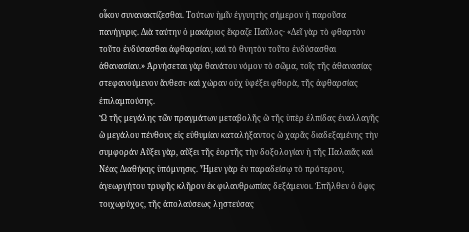οἶκον συνανακτίζεσθαι. Τούτων ἡμῖν ἐγγυητὴς σήμερον ἡ παροῦσα πανήγυρις. Διὰ ταύτην ὁ μακάριος ἔκραζε Παῦλος· «Δεῖ γὰρ τὸ φθαρτὸν τοῦτο ἐνδύσασθαι ἀφθαρσίαν, καὶ τὸ θνητὸν τοῦτο ἐνδύσασθαι ἀθανασίαν.» Ἀρνήσεται γὰρ θανάτου νόμον τὸ σῶμα, τοῖς τῆς ἀθανασίας στεφανούμενον ἄνθεσι· καὶ χώραν οὐχ ὑφέξει φθορὰ, τῆς ἀφθαρσίας ἐπιλαμπούσης.
Ὢ τῆς μεγάλης τῶν πραγμάτων μεταβολῆς ὢ τῆς ὑπὲρ ἐλπίδας ἐναλλαγῆς ὢ μεγάλου πένθους εἰς εὐθυμίαν καταλήξαντος ὢ χαρᾶς διαδεξαμένης τὴν συμφοράν Αὔξει γὰρ, αὔξει τῆς ἑορτῆς τὴν δοξολογίαν ἡ τῆς Παλαιᾶς καὶ Νέας Διαθήκης ὑπόμνησις. Ἦμεν γὰρ ἐν παραδείσῳ τὸ πρότερον, ἀγεωργήτου τρυφῆς κλῆρον ἐκ φιλανθρωπίας δεξάμενοι. Ἐπῆλθεν ὁ ὄφις τοιχωρύχος, τῆς ἀπολαύσεως λῃστεύσας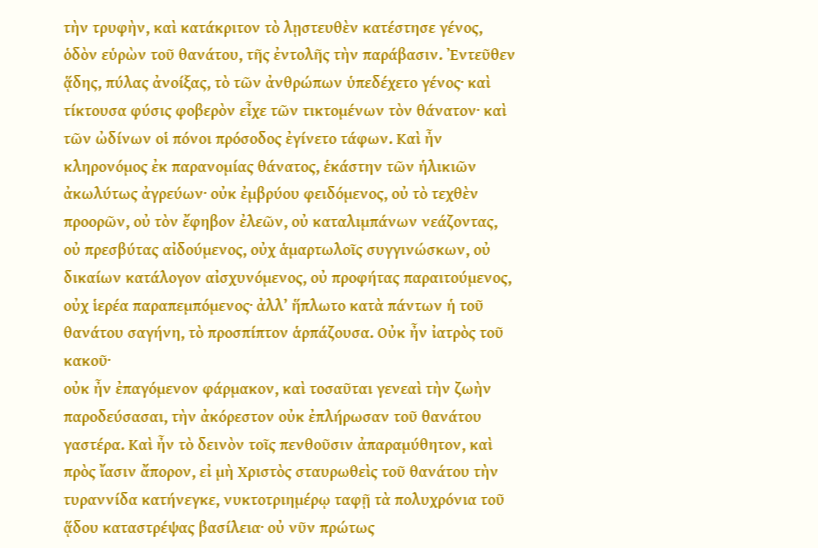τὴν τρυφὴν, καὶ κατάκριτον τὸ λῃστευθὲν κατέστησε γένος, ὁδὸν εὑρὼν τοῦ θανάτου, τῆς ἐντολῆς τὴν παράβασιν. Ἐντεῦθεν ᾅδης, πύλας ἀνοίξας, τὸ τῶν ἀνθρώπων ὑπεδέχετο γένος· καὶ τίκτουσα φύσις φοβερὸν εἶχε τῶν τικτομένων τὸν θάνατον· καὶ τῶν ὠδίνων οἱ πόνοι πρόσοδος ἐγίνετο τάφων. Καὶ ἦν κληρονόμος ἐκ παρανομίας θάνατος, ἑκάστην τῶν ἡλικιῶν ἀκωλύτως ἀγρεύων· οὐκ ἐμβρύου φειδόμενος, οὐ τὸ τεχθὲν προορῶν, οὐ τὸν ἔφηβον ἐλεῶν, οὐ καταλιμπάνων νεάζοντας, οὐ πρεσβύτας αἰδούμενος, οὐχ ἁμαρτωλοῖς συγγινώσκων, οὐ δικαίων κατάλογον αἰσχυνόμενος, οὐ προφήτας παραιτούμενος, οὐχ ἱερέα παραπεμπόμενος· ἀλλ’ ἥπλωτο κατὰ πάντων ἡ τοῦ θανάτου σαγήνη, τὸ προσπίπτον ἁρπάζουσα. Οὐκ ἦν ἰατρὸς τοῦ κακοῦ·
οὐκ ἦν ἐπαγόμενον φάρμακον, καὶ τοσαῦται γενεαὶ τὴν ζωὴν παροδεύσασαι, τὴν ἀκόρεστον οὐκ ἐπλήρωσαν τοῦ θανάτου γαστέρα. Καὶ ἦν τὸ δεινὸν τοῖς πενθοῦσιν ἀπαραμύθητον, καὶ πρὸς ἴασιν ἄπορον, εἰ μὴ Χριστὸς σταυρωθεὶς τοῦ θανάτου τὴν τυραννίδα κατήνεγκε, νυκτοτριημέρῳ ταφῇ τὰ πολυχρόνια τοῦ ᾅδου καταστρέψας βασίλεια· οὐ νῦν πρώτως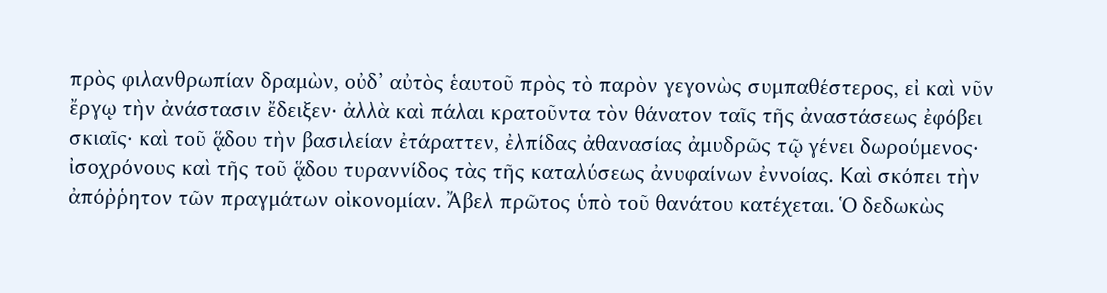πρὸς φιλανθρωπίαν δραμὼν, οὐδ’ αὐτὸς ἑαυτοῦ πρὸς τὸ παρὸν γεγονὼς συμπαθέστερος, εἰ καὶ νῦν ἔργῳ τὴν ἀνάστασιν ἔδειξεν· ἀλλὰ καὶ πάλαι κρατοῦντα τὸν θάνατον ταῖς τῆς ἀναστάσεως ἐφόβει σκιαῖς· καὶ τοῦ ᾅδου τὴν βασιλείαν ἐτάραττεν, ἐλπίδας ἀθανασίας ἀμυδρῶς τῷ γένει δωρούμενος· ἰσοχρόνους καὶ τῆς τοῦ ᾅδου τυραννίδος τὰς τῆς καταλύσεως ἀνυφαίνων ἐννοίας. Καὶ σκόπει τὴν ἀπόῤῥητον τῶν πραγμάτων οἰκονομίαν. Ἄβελ πρῶτος ὑπὸ τοῦ θανάτου κατέχεται. Ὁ δεδωκὼς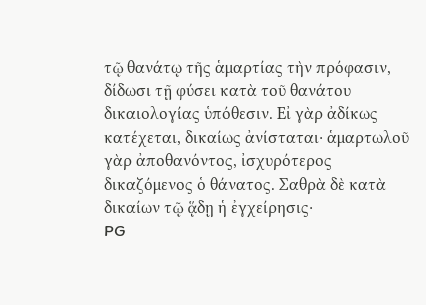τῷ θανάτῳ τῆς ἁμαρτίας τὴν πρόφασιν, δίδωσι τῇ φύσει κατὰ τοῦ θανάτου δικαιολογίας ὑπόθεσιν. Εἰ γὰρ ἀδίκως κατέχεται, δικαίως ἀνίσταται· ἁμαρτωλοῦ γὰρ ἀποθανόντος, ἰσχυρότερος δικαζόμενος ὁ θάνατος. Σαθρὰ δὲ κατὰ δικαίων τῷ ᾅδῃ ἡ ἐγχείρησις·
PG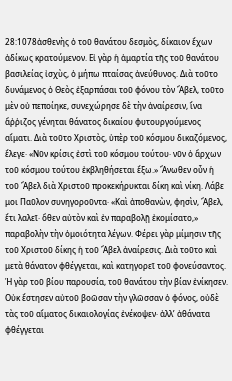28:1078ἀσθενὴς ὁ τοῦ θανάτου δεσμὸς, δίκαιον ἔχων ἀδίκως κρατούμενον. Εἰ γὰρ ἡ ἁμαρτία τῆς τοῦ θανάτου βασιλείας ἰσχὺς, ὁ μήπω πταίσας ἀνεύθυνος. Διὰ τοῦτο δυνάμενος ὁ Θεὸς ἐξαρπάσαι τοῦ φόνου τὸν Ἄβελ, τοῦτο μὲν οὐ πεποίηκε, συνεχώρησε δὲ τὴν ἀναίρεσιν, ἵνα ἄῤῥιζος γένηται θάνατος δικαίου φυτουργούμενος αἵματι. Διὰ τοῦτο Χριστὸς, ὑπὲρ τοῦ κόσμου δικαζόμενος, ἔλεγε· «Νῦν κρίσις ἐστὶ τοῦ κόσμου τούτου· νῦν ὁ ἄρχων τοῦ κόσμου τούτου ἐκβληθήσεται ἔξω.» Ἄνωθεν οὖν ἡ τοῦ Ἄβελ διὰ Χριστοῦ προκεκήρυκται δίκη καὶ νίκη. Λάβε μοι Παῦλον συνηγοροῦντα· «Καὶ ἀποθανὼν, φησὶν, Ἄβελ, ἔτι λαλεῖ· ὅθεν αὐτὸν καὶ ἐν παραβολῇ ἐκομίσατο,» παραβολὴν τὴν ὁμοιότητα λέγων. Φέρει γὰρ μίμησιν τῆς τοῦ Χριστοῦ δίκης ἡ τοῦ Ἄβελ ἀναίρεσις. Διὰ τοῦτο καὶ μετὰ θάνατον φθέγγεται, καὶ κατηγορεῖ τοῦ φονεύσαντος. Ἡ γὰρ τοῦ βίου παρουσία, τοῦ θανάτου τὴν βίαν ἐνίκησεν. Οὐκ ἔστησεν αὐτοῦ βοῶσαν τὴν γλῶσσαν ὁ φόνος, οὐδὲ τὰς τοῦ αἵματος δικαιολογίας ἐνέκοψεν· ἀλλ’ ἀθάνατα φθέγγεται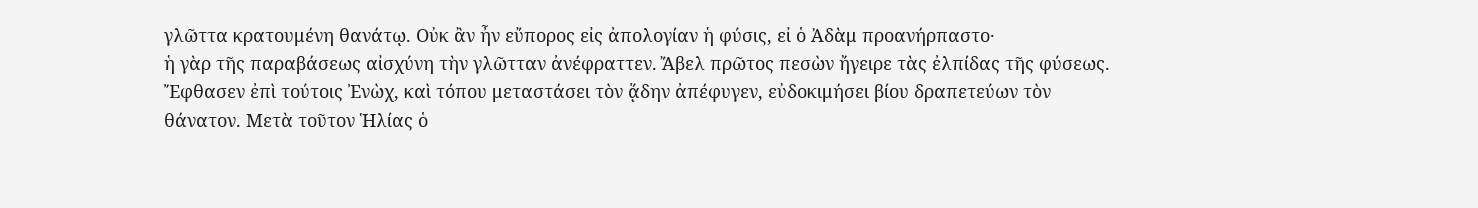γλῶττα κρατουμένη θανάτῳ. Οὐκ ἂν ἦν εὔπορος εἰς ἀπολογίαν ἡ φύσις, εἰ ὁ Ἀδὰμ προανήρπαστο·
ἡ γὰρ τῆς παραβάσεως αἰσχύνη τὴν γλῶτταν ἀνέφραττεν. Ἄβελ πρῶτος πεσὼν ἤγειρε τὰς ἐλπίδας τῆς φύσεως. Ἔφθασεν ἐπὶ τούτοις Ἐνὼχ, καὶ τόπου μεταστάσει τὸν ᾅδην ἀπέφυγεν, εὐδοκιμήσει βίου δραπετεύων τὸν θάνατον. Μετὰ τοῦτον Ἡλίας ὁ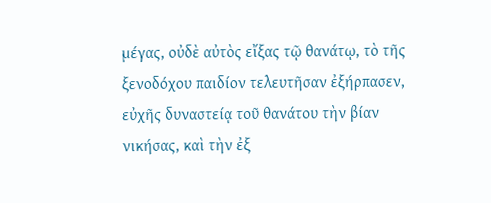μέγας, οὐδὲ αὐτὸς εἴξας τῷ θανάτῳ, τὸ τῆς ξενοδόχου παιδίον τελευτῆσαν ἐξήρπασεν, εὐχῆς δυναστείᾳ τοῦ θανάτου τὴν βίαν νικήσας, καὶ τὴν ἐξ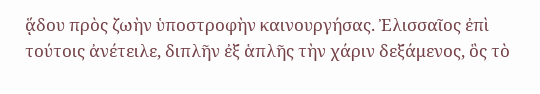ᾅδου πρὸς ζωὴν ὑποστροφὴν καινουργήσας. Ἐλισσαῖος ἐπὶ τούτοις ἀνέτειλε, διπλῆν ἐξ ἁπλῆς τὴν χάριν δεξάμενος, ὃς τὸ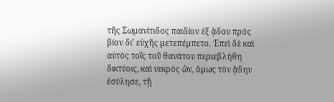τῆς Σωμανίτιδος παιδίον ἐξ ᾅδου πρὸς βίον δι’ εὐχῆς μετεπέμπετο. Ἐπεὶ δὲ καὶ αὐτὸς τοῖς τοῦ θανάτου περιεβλήθη δικτύοις, καὶ νεκρὸς ὢν, ὅμως τὸν ᾅδην ἐσύλησε, τῇ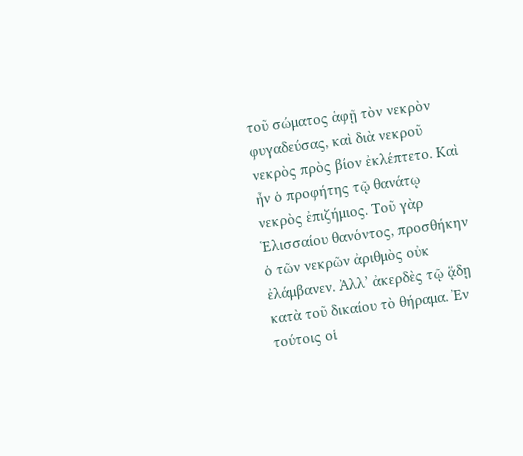τοῦ σώματος ἁφῇ τὸν νεκρὸν φυγαδεύσας, καὶ διὰ νεκροῦ νεκρὸς πρὸς βίον ἐκλέπτετο. Καὶ ἦν ὁ προφήτης τῷ θανάτῳ νεκρὸς ἐπιζήμιος. Τοῦ γὰρ Ἑλισσαίου θανόντος, προσθήκην ὁ τῶν νεκρῶν ἀριθμὸς οὐκ ἐλάμβανεν. Ἀλλ’ ἀκερδὲς τῷ ᾅδῃ κατὰ τοῦ δικαίου τὸ θήραμα. Ἐν τούτοις οἱ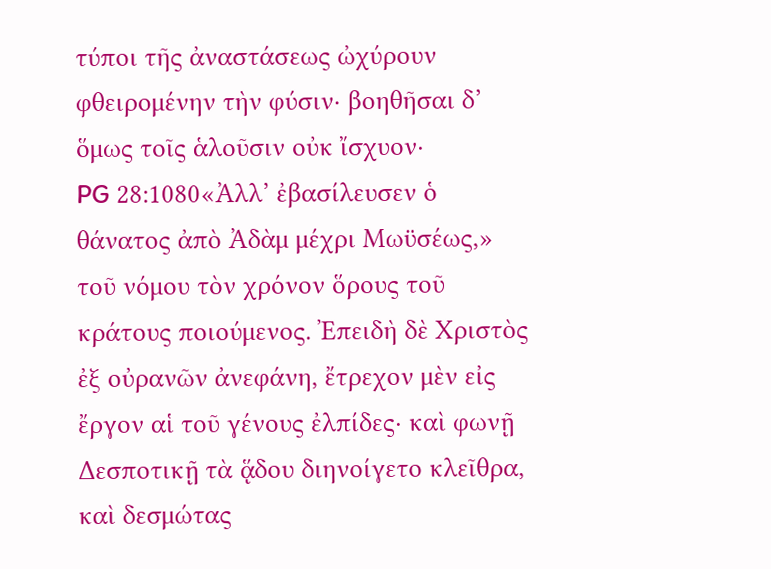τύποι τῆς ἀναστάσεως ὠχύρουν φθειρομένην τὴν φύσιν· βοηθῆσαι δ’ ὅμως τοῖς ἁλοῦσιν οὐκ ἴσχυον·
PG 28:1080«Ἀλλ’ ἐβασίλευσεν ὁ θάνατος ἀπὸ Ἀδὰμ μέχρι Μωϋσέως,» τοῦ νόμου τὸν χρόνον ὅρους τοῦ κράτους ποιούμενος. Ἐπειδὴ δὲ Χριστὸς ἐξ οὐρανῶν ἀνεφάνη, ἔτρεχον μὲν εἰς ἔργον αἱ τοῦ γένους ἐλπίδες· καὶ φωνῇ Δεσποτικῇ τὰ ᾅδου διηνοίγετο κλεῖθρα, καὶ δεσμώτας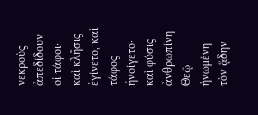νεκροὺς ἀπεδίδουν οἱ τάφοι· καὶ κλῆσις ἐγίνετο, καὶ τάφος ἠνοίγετο· καὶ φύσις ἀνθρωπίνη Θεῷ ἡνωμένη τὸν ᾅδην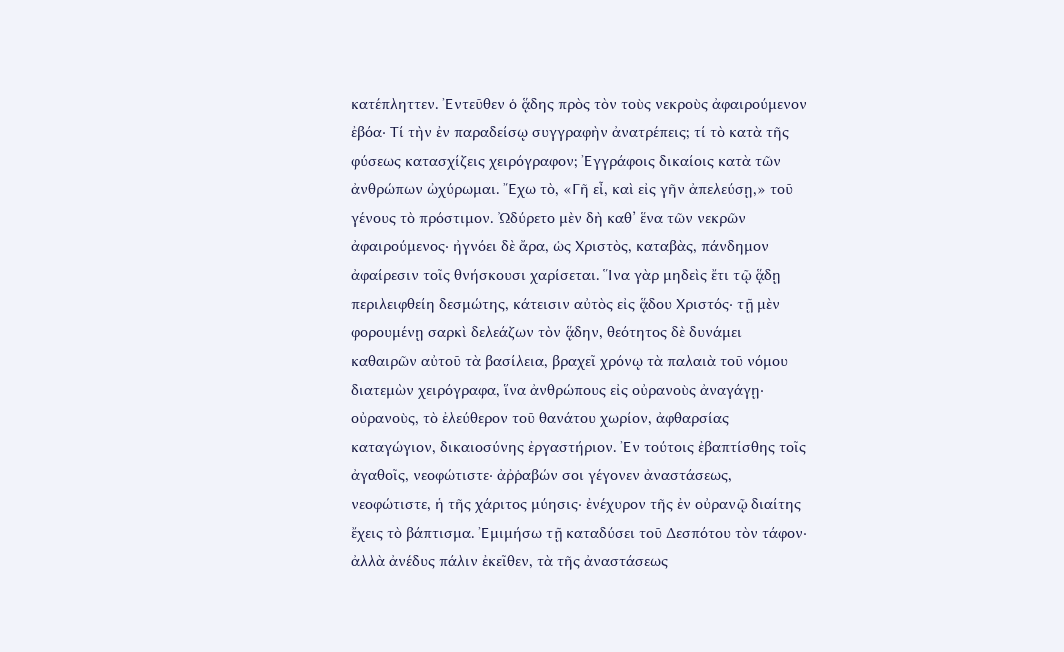κατέπληττεν. Ἐντεῦθεν ὁ ᾅδης πρὸς τὸν τοὺς νεκροὺς ἀφαιρούμενον ἐβόα· Τί τὴν ἐν παραδείσῳ συγγραφὴν ἀνατρέπεις; τί τὸ κατὰ τῆς φύσεως κατασχίζεις χειρόγραφον; Ἐγγράφοις δικαίοις κατὰ τῶν ἀνθρώπων ὠχύρωμαι. Ἔχω τὸ, «Γῆ εἶ, καὶ εἰς γῆν ἀπελεύσῃ,» τοῦ γένους τὸ πρόστιμον. Ὠδύρετο μὲν δὴ καθ’ ἕνα τῶν νεκρῶν ἀφαιρούμενος· ἠγνόει δὲ ἄρα, ὡς Χριστὸς, καταβὰς, πάνδημον ἀφαίρεσιν τοῖς θνήσκουσι χαρίσεται. Ἵνα γὰρ μηδεὶς ἔτι τῷ ᾅδῃ περιλειφθείη δεσμώτης, κάτεισιν αὐτὸς εἰς ᾅδου Χριστός· τῇ μὲν φορουμένῃ σαρκὶ δελεάζων τὸν ᾅδην, θεότητος δὲ δυνάμει καθαιρῶν αὐτοῦ τὰ βασίλεια, βραχεῖ χρόνῳ τὰ παλαιὰ τοῦ νόμου διατεμὼν χειρόγραφα, ἵνα ἀνθρώπους εἰς οὐρανοὺς ἀναγάγῃ·
οὐρανοὺς, τὸ ἐλεύθερον τοῦ θανάτου χωρίον, ἀφθαρσίας καταγώγιον, δικαιοσύνης ἐργαστήριον. Ἐν τούτοις ἐβαπτίσθης τοῖς ἀγαθοῖς, νεοφώτιστε· ἀῤῥαβών σοι γέγονεν ἀναστάσεως, νεοφώτιστε, ἡ τῆς χάριτος μύησις· ἐνέχυρον τῆς ἐν οὐρανῷ διαίτης ἔχεις τὸ βάπτισμα. Ἐμιμήσω τῇ καταδύσει τοῦ Δεσπότου τὸν τάφον· ἀλλὰ ἀνέδυς πάλιν ἐκεῖθεν, τὰ τῆς ἀναστάσεως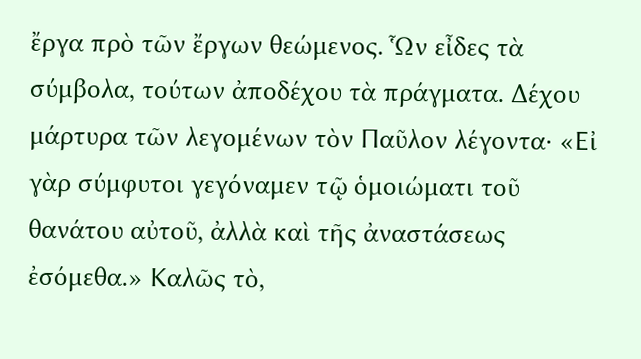ἔργα πρὸ τῶν ἔργων θεώμενος. Ὧν εἶδες τὰ σύμβολα, τούτων ἀποδέχου τὰ πράγματα. Δέχου μάρτυρα τῶν λεγομένων τὸν Παῦλον λέγοντα· «Εἰ γὰρ σύμφυτοι γεγόναμεν τῷ ὁμοιώματι τοῦ θανάτου αὐτοῦ, ἀλλὰ καὶ τῆς ἀναστάσεως ἐσόμεθα.» Καλῶς τὸ,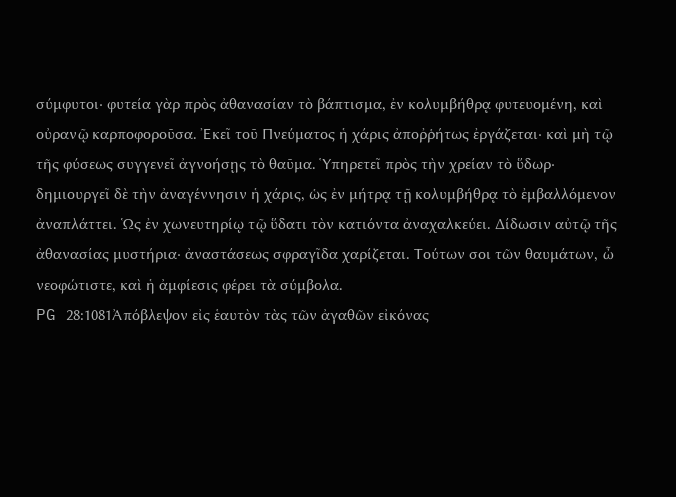σύμφυτοι· φυτεία γὰρ πρὸς ἀθανασίαν τὸ βάπτισμα, ἐν κολυμβήθρᾳ φυτευομένη, καὶ οὐρανῷ καρποφοροῦσα. Ἐκεῖ τοῦ Πνεύματος ἡ χάρις ἀποῤῥήτως ἐργάζεται· καὶ μὴ τῷ τῆς φύσεως συγγενεῖ ἀγνοήσῃς τὸ θαῦμα. Ὑπηρετεῖ πρὸς τὴν χρείαν τὸ ὕδωρ· δημιουργεῖ δὲ τὴν ἀναγέννησιν ἡ χάρις, ὡς ἐν μήτρᾳ τῇ κολυμβήθρᾳ τὸ ἐμβαλλόμενον ἀναπλάττει. Ὡς ἐν χωνευτηρίῳ τῷ ὕδατι τὸν κατιόντα ἀναχαλκεύει. Δίδωσιν αὐτῷ τῆς ἀθανασίας μυστήρια· ἀναστάσεως σφραγῖδα χαρίζεται. Τούτων σοι τῶν θαυμάτων, ὦ νεοφώτιστε, καὶ ἡ ἀμφίεσις φέρει τὰ σύμβολα.
PG 28:1081Ἀπόβλεψον εἰς ἑαυτὸν τὰς τῶν ἀγαθῶν εἰκόνας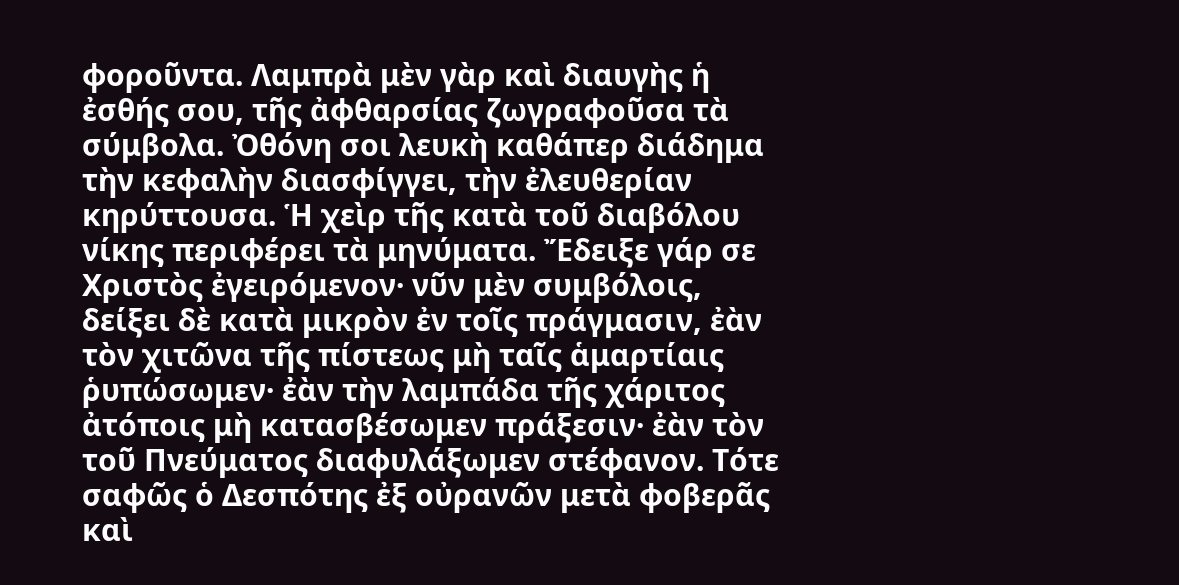φοροῦντα. Λαμπρὰ μὲν γὰρ καὶ διαυγὴς ἡ ἐσθής σου, τῆς ἀφθαρσίας ζωγραφοῦσα τὰ σύμβολα. Ὀθόνη σοι λευκὴ καθάπερ διάδημα τὴν κεφαλὴν διασφίγγει, τὴν ἐλευθερίαν κηρύττουσα. Ἡ χεὶρ τῆς κατὰ τοῦ διαβόλου νίκης περιφέρει τὰ μηνύματα. Ἔδειξε γάρ σε Χριστὸς ἐγειρόμενον· νῦν μὲν συμβόλοις, δείξει δὲ κατὰ μικρὸν ἐν τοῖς πράγμασιν, ἐὰν τὸν χιτῶνα τῆς πίστεως μὴ ταῖς ἁμαρτίαις ῥυπώσωμεν· ἐὰν τὴν λαμπάδα τῆς χάριτος ἀτόποις μὴ κατασβέσωμεν πράξεσιν· ἐὰν τὸν τοῦ Πνεύματος διαφυλάξωμεν στέφανον. Τότε σαφῶς ὁ Δεσπότης ἐξ οὐρανῶν μετὰ φοβερᾶς καὶ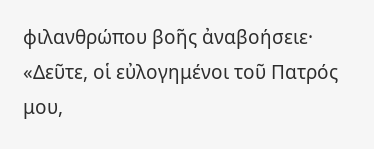φιλανθρώπου βοῆς ἀναβοήσειε· «Δεῦτε, οἱ εὐλογημένοι τοῦ Πατρός μου,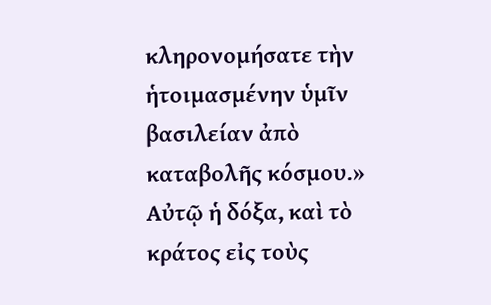κληρονομήσατε τὴν ἡτοιμασμένην ὑμῖν βασιλείαν ἀπὸ καταβολῆς κόσμου.» Αὐτῷ ἡ δόξα, καὶ τὸ κράτος εἰς τοὺς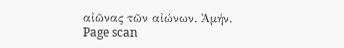αἰῶνας τῶν αἰώνων. Ἀμήν.
Page scan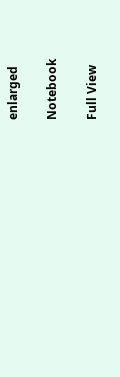enlarged

Notebook

Full View